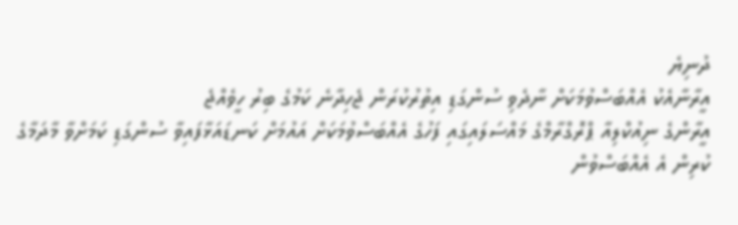ދުނިޔެ
އީރާނާއެކު އެއްބަސްވުމަކަށް ނާދެވި ސުންގަޑި އިތުރުކުރަން ޖެހިދާނެ ކަމުގެ ބިރު ހީވެއްޖެ
އީރާންގެ ނިއުކްލިއާ ޕްރޮގްރާމްގެ މައްސަލައިގައި ފަހުގެ އެއްބަސްވުމަކަށް އައުމަށް ކަނޑައަޅާފައިވާ ސުންގަޑި ކަމަށްވާ މާދަމާގެ ކުރިން އެ އެއްބަސްވުން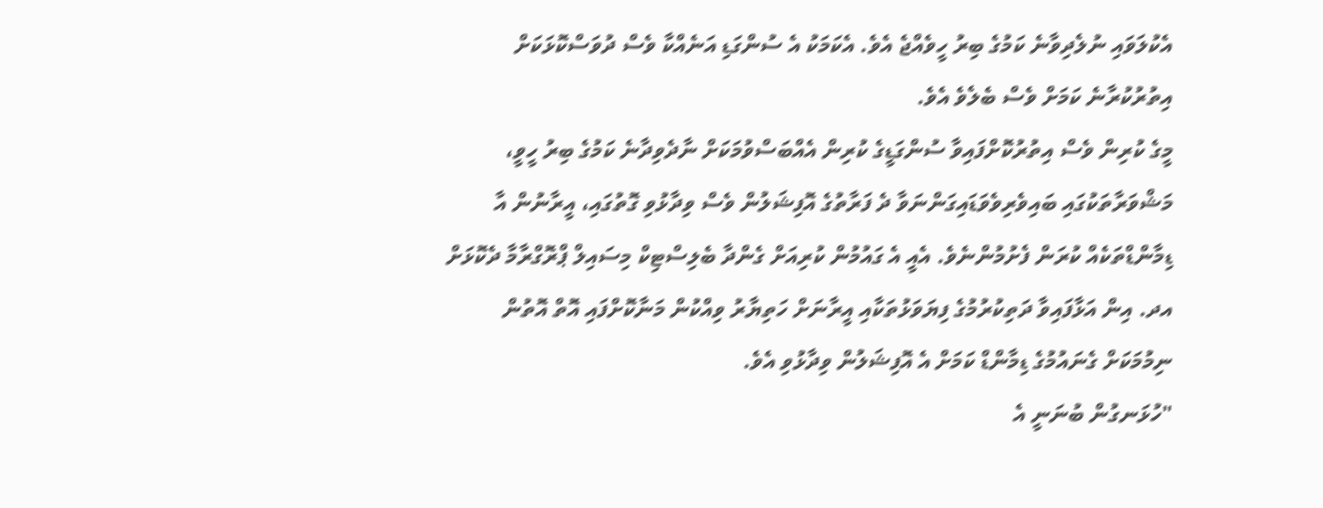އެކުލަވައި ނުލެދިވާނެ ކަމުގެ ބިރު ހީވެއްޖެ އެވެ. އެކަމަކު އެ ސުންގަޑި އަނެއްކާ ވެސް ދުވަސްކޮޅަކަށް އިތުރުކުރާނެ ކަމަށް ވެސް ބެލެވެ އެވެ.
މީގެ ކުރިން ވެސް އިތުރުކޮށްފައިވާ ސުންގަޑީގެ ކުރިން އެއްބަސްވުމަކަށް ނާދެވިދާނެ ކަމުގެ ބިރު ހީވީ، މަޝްވަރާތަކުގައި ބައިވެރިވެވަޑައިގަންނަވާ ދެ ފަރާތުގެ އޮފިޝަލުން ވެސް ވިދާޅުވި ގޮތުގައި، އީރާނުން އާ ޑިމާންޑްތަކެއް ކުރަން ފެށުމުންނެވެ. އެއީ އެ ގައުމުން ކުރިއަށް ގެންދާ ބެލިސްޓިކް މިސައިލް ޕްރޮގްރާމާ ދެކޮޅަށް އދ. އިން އަޅާފައިވާ ދަތިކުރުމުގެ ފިޔަވަޅުތަކާއި އީރާނަށް ހަތިޔާރު ވިއްކުން މަނާކޮށްފައި އޮތް އޮތުން ނިމުމަކަށް ގެނައުމުގެ ޑިމާންޑް ކަމަށް އެ އޮފިޝަލުން ވިދާޅުވި އެވެ.
"ހުޅަނގުން ބުނަނީ އެ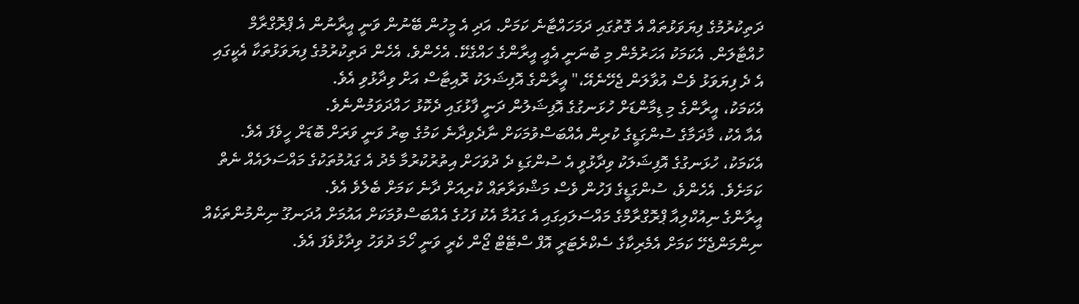ދަތިކުރުމުގެ ފިޔަވަޅުތައް އެ ގޮތުގައި ދަމަހައްޓާނެ ކަމަށް. އަދި އެ މީހުން ބޭނުން ވަނީ އީރާނުން އެ ޕްރޮގްރާމް ހުއްޓާލަން. އެކަމަކު އަހަރުމެން މި ބުނަނީ އެއީ އީރާންގެ ހައްގެކޭ. އެހެންވެ، އެހެން ދަތިކުރުމުގެ ފިޔަވަޅުތަކާ އެކީގައި އެ ދެ ފިޔަވަޅު ވެސް އުވާލަން ޖެހޭނެއޭ،" އީރާންގެ އޮފިޝަލަކު ރޮއިޓާސް އަށް ވިދާޅުވި އެވެ.
އެކަމަކު، އީރާންގެ މި ޑިމާންޑަށް ހުޅަނގުގެ އޮފިޝަލުން ދަނީ ފާޅުގައި ދެކޮޅު ހައްދަވަމުންނެވެ.
އެއާ އެކު، މާދަމާގެ ސުންގަޑީގެ ކުރިން އެއްބަސްވުމަކަށް ނާދެވިދާނެ ކަމުގެ ބިރު ވަނީ ވަރަށް ބޮޑަށް ހީވެފަ އެވެ. އެކަމަކު، ހުޅަނގުގެ އޮފިޝަލަކު ވިދާޅުވީ އެ ސުންގަޑި ދެ ދުވަހަށް އިތުރުކުރުމާ މެދު އެ ގައުމުތަކުގެ މައްސަލައެއް ނެތް ކަމަށެވެ. އެހެންވެ، ސުންގަޑީގެ ފަހުން ވެސް މަޝްވަރާތައް ކުރިއަށް ދާނެ ކަމަށް ބެލެވެ އެވެ.
އީރާންގެ ނިއުކްލިއާ ޕްރޮގްރާމްގެ މައްސަލައިގައި އެ ގައުމާ އެކު ފަހުގެ އެއްބަސްވުމަކަށް އައުމަށް އުދަނގޫ ނިންމުންތަކެއް ނިންމަންޖެހޭ ކަމަށް އެމެރިކާގެ ސެކްރެޓަރީ އޮފް ސްޓޭޓް ޖޯން ކެރީ ވަނީ ހޯމަ ދުވަހު ވިދާޅުވެފަ އެވެ.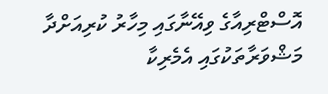އޮސްޓްރިއާގެ ވިއޭނާގައި މިހާރު ކުރިއަށްދާ މަޝްވަރާތަކުގައި އެމެރިކާ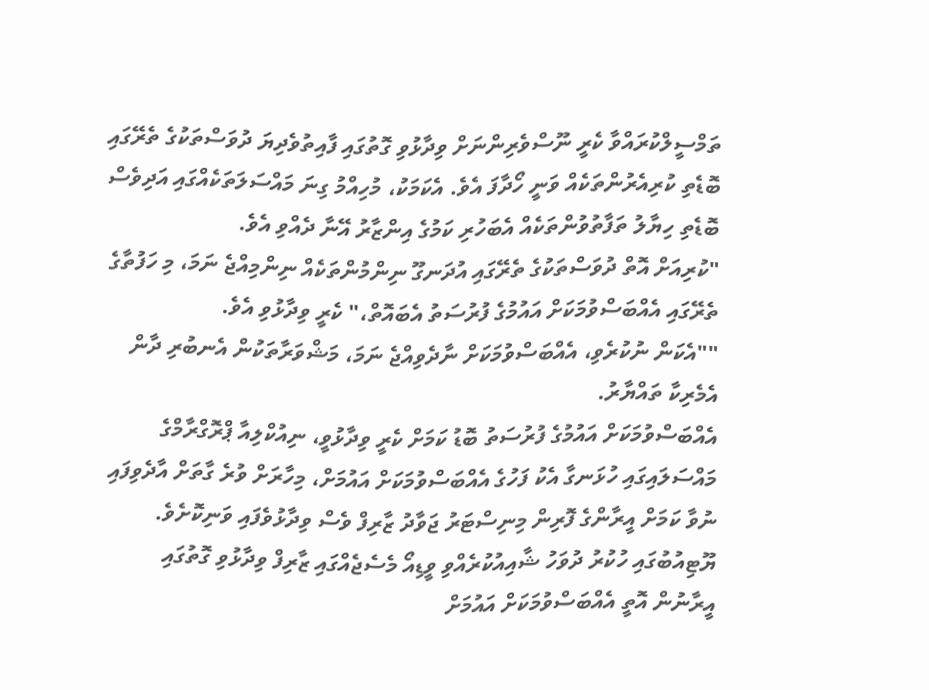ތަމްސީލްކުރައްވާ ކެރީ ނޫސްވެރިންނަށް ވިދާޅުވި ގޮތުގައި ފާއިތުވެދިޔަ ދުވަސްތަކުގެ ތެރޭގައި ބޮޑެތި ކުރިއެރުންތަކެއް ވަނީ ހޯދާފަ އެވެ. އެކަމަކު، މުހިއްމު ގިނަ މައްސަލަތަކެއްގައި އަދިވެސް ބޮޑެތި ހިޔާލު ތަފާތުވުންތަކެއް އެބަހުރި ކަމުގެ އިންޒާރު އޭނާ ދެއްވި އެވެ.
"ކުރިއަށް އޮތް ދުވަސްތަކުގެ ތެރޭގައި އުދަނގޫ ނިންމުންތަކެއް ނިންމިއްޖެ ނަމަ، މި ހަފުތާގެ ތެރޭގައި އެއްބަސްވުމަކަށް އައުމުގެ ފުރުސަތު އެބައޮތް،" ކެރީ ވިދާޅުވި އެވެ.
""އެކަން ނުކުރެވި، އެއްބަސްވުމަކަށް ނާދެވިއްޖެ ނަމަ، މަޝްވަރާތަކުން އެނބުރި ދާން އެމެރިކާ ތައްޔާރު.
އެއްބަސްވުމަކަށް އައުމުގެ ފުރުސަތު ބޮޑު ކަމަށް ކެރީ ވިދާޅުވީ، ނިއުކްލިއާ ޕްރޮގްރާމްގެ މައްސަލައިގައި ހުޅަނގާ އެކު ފަހުގެ އެއްބަސްވުމަކަށް އައުމަށް، މިހާރަށް ވުރެ ގާތަށް އާދެވިފައި ނުވާ ކަމަށް އީރާންގެ ފޮރިން މިނިސްޓަރު ޖަވާދު ޒާރިފް ވެސް ވިދާޅުވެފައި ވަނިކޮށެވެ.
ޔޫޓިއުބުގައި ހުކުރު ދުވަހު ޝާއިއުކުރެއްވި ވީޑިއޯ މެސެޖެއްގައި ޒާރިފް ވިދާޅުވި ގޮތުގައި އީރާނުން އޮތީ އެއްބަސްވުމަކަށް އައުމަށް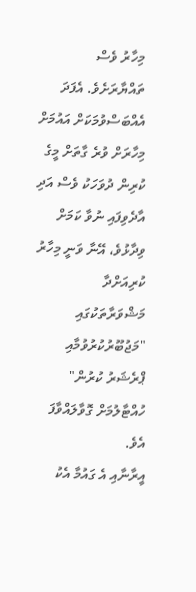މިހާރު ވެސް ތައްޔާރަށެވެ. އެފަދަ އެއްބަސްވުމަކަށް އައުމަށް މިހާރަށް ވުރެ ގާތަށް މީގެ ކުރިން ދުވަހަކު ވެސް އަދި އާދެވިފައި ނުވާ ކަމަށް ވިދާޅުވެ، އޭނާ ވަނީ މިހާރު ކުރިއަށްދާ މަޝްވަރާތަކުގައި "މަޖުބޫރުކުރުވުމާއި ޕްރެޝަރު ކުރުން" ހުއްޓާލުމަށް ގޮވާލައްވާފަ އެވެ.
އީރާނާއި އެ ގައުމާ އެކު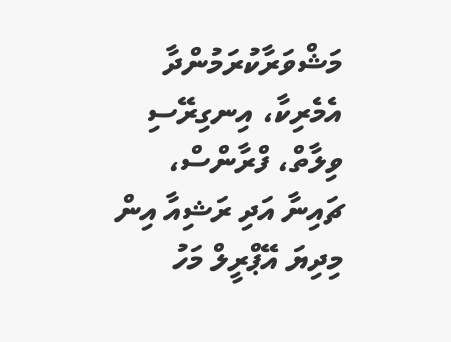މަޝްވަރާކުރަމުންދާ އެމެރިކާ، އިނގިރޭސި ވިލާތް، ފްރާންސް، ޗައިނާ އަދި ރަޝިއާ އިން މިދިޔަ އޭޕްރީލް މަހު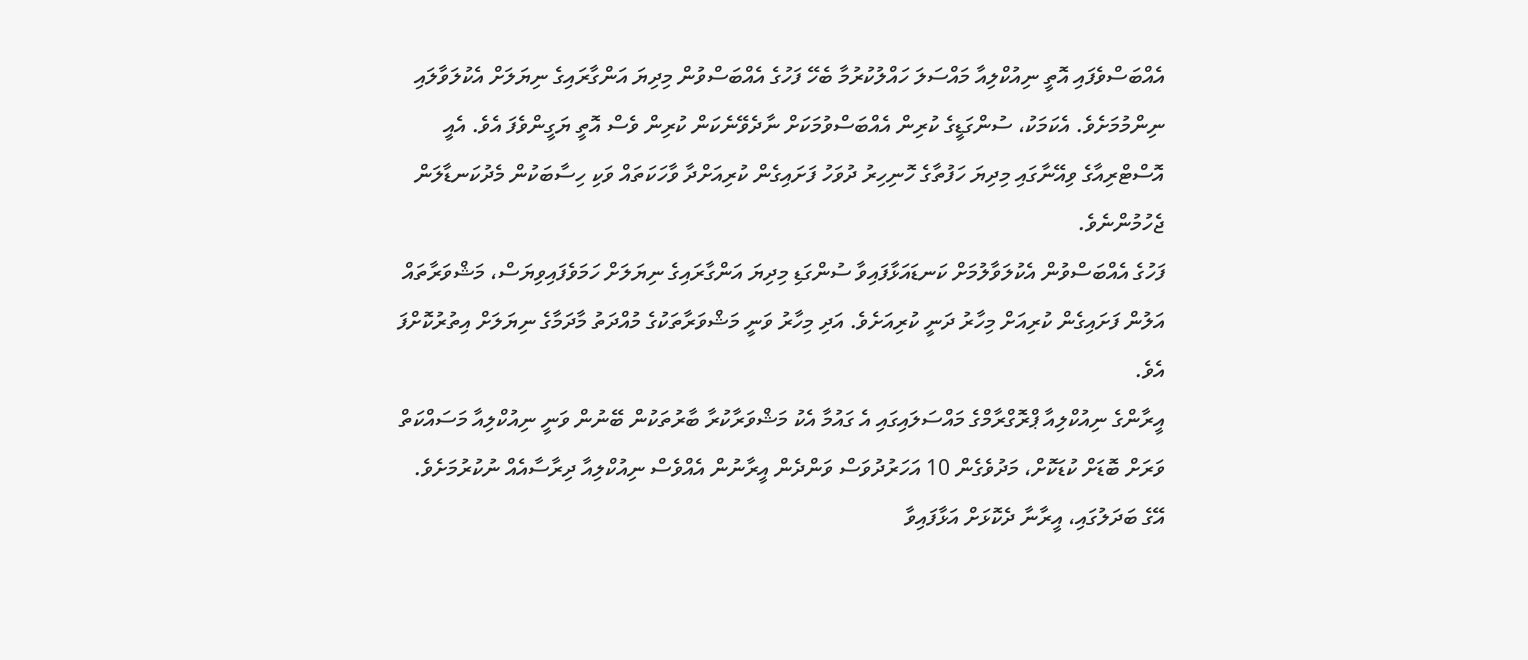އެއްބަސްވެފައި އޮތީ ނިއުކްލިއާ މައްސަލަ ހައްލުކުރުމާ ބެހޭ ފަހުގެ އެއްބަސްވުން މިދިޔަ އަންގާރައިގެ ނިޔަލަށް އެކުލަވާލައި ނިންމުމަށެވެ. އެކަމަކު، ސުންގަޑީގެ ކުރިން އެއްބަސްވުމަކަށް ނާދެވޭނެކަން ކުރިން ވެސް އޮތީ ޔަގީންވެފަ އެވެ. އެއީ އޮސްޓްރިއާގެ ވިއޭނާގައި މިދިޔަ ހަފުތާގެ ހޮނިހިރު ދުވަހު ފަށައިގެން ކުރިއަށްދާ ވާހަކަތައް ވަކި ހިސާބަކުން މެދުކަނޑާލަން ޖެހުމުންނެވެ.
ފަހުގެ އެއްބަސްވުން އެކުލަވާލުމަށް ކަނޑައަޅާފައިވާ ސުންގަޑި މިދިޔަ އަންގާރައިގެ ނިޔަލަށް ހަމަވެފައިވިޔަސް، މަޝްވަރާތައް އަލުން ފަށައިގެން ކުރިއަށް މިހާރު ދަނީ ކުރިއަށެވެ. އަދި މިހާރު ވަނީ މަޝްވަރާތަކުގެ މުއްދަތު މާދަމާގެ ނިޔަލަށް އިތުރުކޮށްފަ އެވެ.
އީރާންގެ ނިއުކްލިއާ ޕްރޮގްރާމްގެ މައްސަލައިގައި އެ ގައުމާ އެކު މަޝްވަރާކުރާ ބާރުތަކުން ބޭނުން ވަނީ ނިއުކްލިއާ މަސައްކަތް ވަރަށް ބޮޑަށް ކުޑަކޮށް، މަދުވެގެން 10 އަހަރުދުވަސް ވަންދެން އީރާނުން އެއްވެސް ނިއުކްލިއާ ދިރާސާއެއް ނުކުރުމަށެވެ. އޭގެ ބަދަލުގައި، އީރާނާ ދެކޮޅަށް އަޅާފައިވާ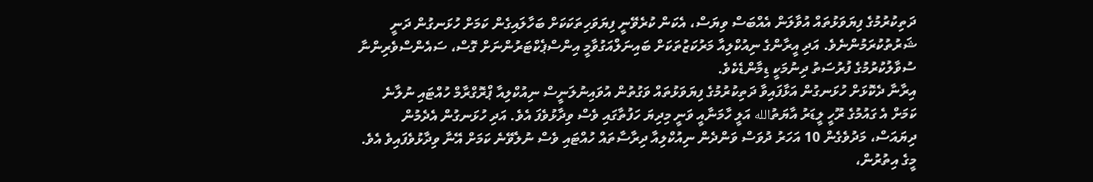ދަތިކުރުމުގެ ފިޔަވަޅުތައް އުވާލަން އެއްބަސް ވިޔަސް، އެކަން ކުރެވޭނީ ފިޔަވަހިތަކަކަށް ބަހާލައިގެން ކަމަށް ހުޅަނގުން ދަނީ ޝަރުތުކުރަމުންނެވެ. އަދި އީރާންގެ ނިއުކްލިއާ މަރުކަޒުތަކަށް ބައިނަލްއަގުވާމީ އިންސްޕެކްޓަރުންނަށް ގޮސް، ސައެންސްވެރިންނާ ސުވާލުކުރުމުގެ ފުރުސަތު ދިނުމަކީ ޑިމާންޑެކެވެ.
އިރާނާ ދެކޮޅަށް ހުޅަނގުން އަޅާފައިވާ ދަތިކުރުމުގެ ފިޔަވަޅުތައް ވަގުތުން އުވައިނުލަނީސް ނިއުކްލިއާ ޕްރޮގްރާމް ހުއްޓައި ނުލާނެ ކަމަށް އެ ގައުމުގެ ރޫހީ ލީޑަރު އާޔަތުالله އަލީ ހާމަނާއީ ވަނީ މިދިޔަ ހަފުތާގައި ވެސް ވިދާޅުވެފަ އެވެ. އަދި ހުޅަނގުން އެދެމުން ދިޔައަސް، މަދުވެގެން 10 އަހަރު ދުވަސް ވަންދެން ނިއުކްލިއާ ދިރާސާތައް ހުއްޓައި ވެސް ނުލެވޭނެ ކަމަށް އޭނާ ވިދާޅުވެފައިވެ އެވެ.
މީގެ އިތުރުން،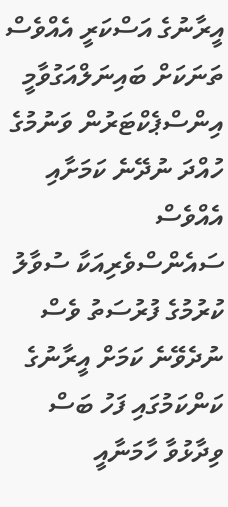އީރާނުގެ އަސްކަރީ އެއްވެސް ތަނަކަށް ބައިނަލްއަގުވާމީ އިންސްޕެކްޓަރުން ވަނުމުގެ ހުއްދަ ނުދޭނެ ކަމަށާއި އެއްވެސް ސައެންސްވެރިއަކާ ސުވާލު ކުރުމުގެ ފުރުސަތު ވެސް ނުދެވޭނެ ކަމަށް އީރާނުގެ ކަންކަމުގައި ފަހު ބަސް ވިދާޅުވާ ހާމަނާއީ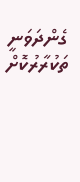ގެންދަވަނީ ތަކުރާރުކޮށް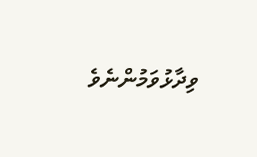ވިދާޅުވަމުންނެވެ